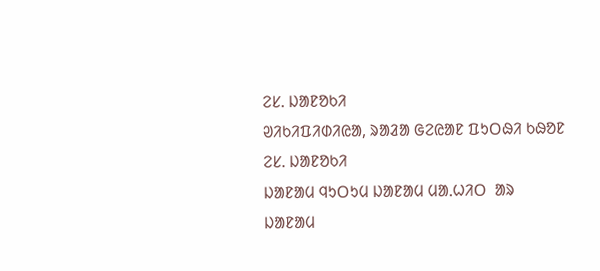ᱮᱥ. ᱡᱟᱱᱚᱠᱤ
ᱣᱤᱠᱤᱯᱤᱰᱤᱭᱟ, ᱨᱟᱲᱟ ᱜᱮᱭᱟᱱ ᱯᱩᱛᱷᱤ ᱠᱷᱚᱱ
ᱮᱥ. ᱡᱟᱱᱚᱠᱤ
ᱡᱟᱱᱟᱢ ᱧᱩᱛᱩᱢ ᱡᱟᱱᱟᱢ ᱢᱟᱹᱦᱤᱛ  ᱟᱨ  ᱡᱟᱱᱟᱢ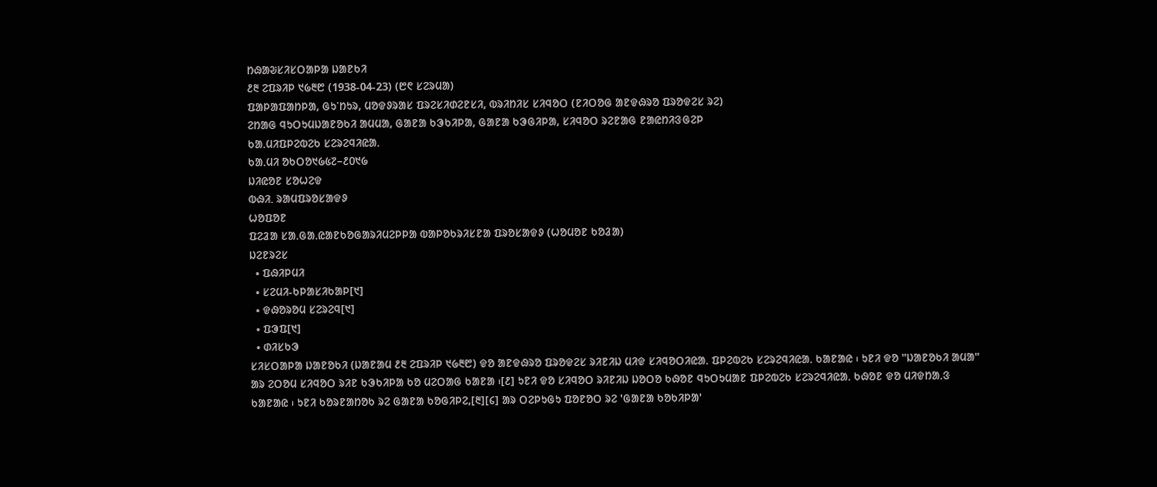ᱴᱷᱟᱶᱥᱤᱥᱛᱟᱞᱟ ᱡᱟᱱᱠᱤ
᱒᱓ ᱮᱯᱨᱤᱞ ᱑᱙᱓᱘ (1938-04-23) (᱘᱖ ᱥᱮᱨᱢᱟ)
ᱯᱟᱞᱟᱯᱟᱴᱞᱟ, ᱜᱩᱸᱴᱩᱨ, ᱢᱚᱫᱽᱨᱟᱥ ᱯᱨᱮᱥᱤᱰᱮᱱᱥᱤ, ᱵᱨᱤᱴᱤᱥ ᱥᱤᱧᱚᱛ (ᱱᱤᱛᱚᱜ ᱟᱱᱫᱷᱨᱚ ᱯᱨᱚᱫᱮᱥ ᱨᱮ)
ᱮᱴᱟᱜ ᱧᱩᱛᱩᱢᱡᱟᱱᱚᱠᱤ ᱟᱢᱢᱟ, ᱜᱟᱱᱟ ᱠᱳᱠᱤᱞᱟ, ᱜᱟᱱᱟ ᱠᱳᱜᱤᱞᱟ, ᱥᱤᱧᱚᱛ ᱨᱮᱱᱟᱜ ᱱᱟᱭᱴᱤᱝᱜᱮᱞ
ᱠᱟᱹᱢᱤᱯᱞᱮᱵᱮᱠ ᱥᱮᱨᱮᱧᱤᱭᱟᱹ
ᱠᱟᱹᱢᱤ ᱚᱠᱛᱚ᱑᱙᱕᱗–᱒᱐᱑᱙
ᱡᱤᱭᱚᱱ ᱥᱚᱦᱮᱫ
ᱵᱷᱤ. ᱨᱟᱢᱯᱨᱚᱥᱟᱫᱽ
ᱦᱚᱯᱚᱱ
ᱯᱮᱲᱟ ᱥᱟᱹᱜᱟᱹᱭᱟᱱᱠᱚᱜᱟᱨᱤᱢᱮᱞᱞᱟ ᱵᱟᱞᱚᱠᱨᱤᱥᱱᱟ ᱯᱨᱚᱥᱟᱫᱽ (ᱦᱚᱢᱚᱱ ᱠᱚᱲᱟ)
ᱡᱮᱱᱨᱮᱥ
  • ᱯᱷᱤᱞᱢᱤ
  • ᱥᱮᱢᱤ-ᱠᱞᱟᱥᱤᱠᱟᱞ[᱑]
  • ᱫᱷᱚᱨᱚᱢ ᱥᱮᱨᱮᱧ[᱑]
  • ᱯᱳᱯ[᱑]
  • ᱰᱤᱥᱠᱳ
ᱥᱤᱥᱛᱟᱞᱟ ᱡᱟᱱᱚᱠᱤ (ᱡᱟᱱᱟᱢ ᱒᱓ ᱮᱯᱨᱤᱞ ᱑᱙᱓᱘) ᱫᱚ ᱟᱱᱫᱷᱨᱚ ᱯᱨᱚᱫᱮᱥ ᱨᱤᱱᱤᱡ ᱢᱤᱫ ᱥᱤᱧᱚᱛᱤᱭᱟᱹ ᱯᱞᱮᱵᱮᱠ ᱥᱮᱨᱮᱧᱤᱭᱟᱹ ᱠᱟᱱᱟᱭ ᱾ ᱩᱱᱤ ᱫᱚ "ᱡᱟᱱᱚᱠᱤ ᱟᱢᱟ" ᱟᱨ ᱮᱛᱚᱢ ᱥᱤᱧᱚᱛ ᱨᱤᱱ ᱠᱳᱠᱤᱞᱟ ᱠᱚ ᱢᱮᱛᱟᱜ ᱠᱟᱱᱟ ᱾[᱒] ᱩᱱᱤ ᱫᱚ ᱥᱤᱧᱚᱛ ᱨᱤᱱᱤᱡ ᱡᱚᱛᱚ ᱠᱷᱚᱱ ᱧᱩᱛᱩᱢᱟᱱ ᱯᱞᱮᱵᱮᱠ ᱥᱮᱨᱮᱧᱤᱭᱟᱹ ᱠᱷᱚᱱ ᱫᱚ ᱢᱤᱫᱴᱟᱹᱝ ᱠᱟᱱᱟᱭ ᱾ ᱩᱱᱤ ᱠᱚᱨᱱᱟᱴᱚᱠ ᱨᱮ ᱜᱟᱱᱟ ᱠᱚᱜᱤᱞᱮ,[᱓][᱔] ᱟᱨ ᱛᱮᱞᱩᱜᱩ ᱯᱚᱱᱚᱛ ᱨᱮ 'ᱜᱟᱱᱟ ᱠᱚᱠᱤᱞᱟ'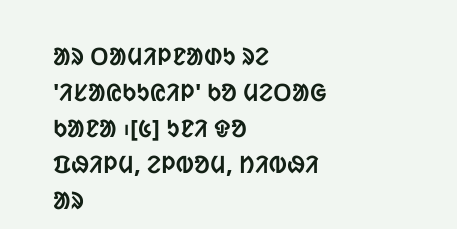ᱟᱨ ᱛᱟᱢᱤᱞᱱᱟᱰᱩ ᱨᱮ 'ᱤᱥᱟᱭᱠᱩᱭᱤᱞ' ᱠᱚ ᱢᱮᱛᱟᱜ ᱠᱟᱱᱟ ᱾[᱕] ᱩᱱᱤ ᱫᱚ ᱯᱷᱤᱞᱢ, ᱮᱞᱵᱚᱢ, ᱴᱤᱵᱷᱤ ᱟᱨ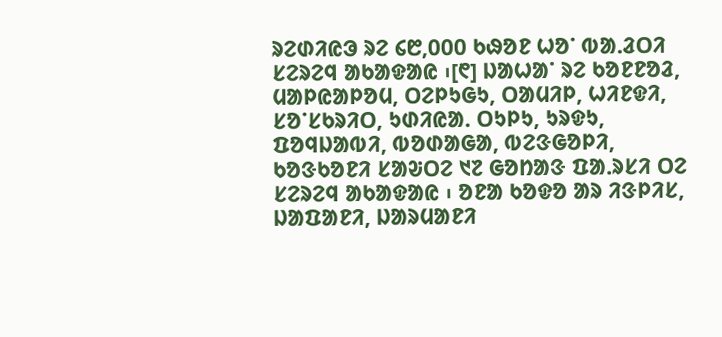ᱨᱮᱰᱤᱭᱳ ᱨᱮ ᱔᱘,᱐᱐᱐ ᱠᱷᱚᱱ ᱦᱚᱸ ᱵᱟᱹᱲᱛᱤ ᱥᱮᱨᱮᱧ ᱟᱠᱟᱫᱟᱭ ᱾[᱖] ᱡᱟᱦᱟᱸ ᱨᱮ ᱠᱚᱱᱱᱚᱲ, ᱢᱟᱞᱭᱟᱞᱚᱢ, ᱛᱮᱞᱩᱜᱩ, ᱛᱟᱢᱤᱞ, ᱦᱤᱱᱫᱤ, ᱥᱚᱸᱥᱠᱨᱤᱛ, ᱩᱰᱤᱭᱟᱹ ᱛᱩᱞᱩ, ᱩᱨᱫᱩ, ᱯᱚᱧᱡᱟᱵᱤ, ᱵᱚᱰᱟᱜᱟ, ᱵᱮᱝᱜᱚᱞᱤ, ᱠᱚᱝᱠᱚᱱᱤ ᱥᱟᱶᱛᱮ ᱑᱗ ᱜᱚᱴᱟᱝ ᱯᱟᱹᱨᱥᱤ ᱛᱮ ᱥᱮᱨᱮᱧ ᱟᱠᱟᱫᱟᱭ ᱾ ᱚᱱᱟ ᱠᱚᱫᱚ ᱟᱨ ᱤᱝᱞᱤᱥ, ᱡᱟᱯᱟᱱᱤ, ᱡᱟᱨᱢᱟᱱᱤ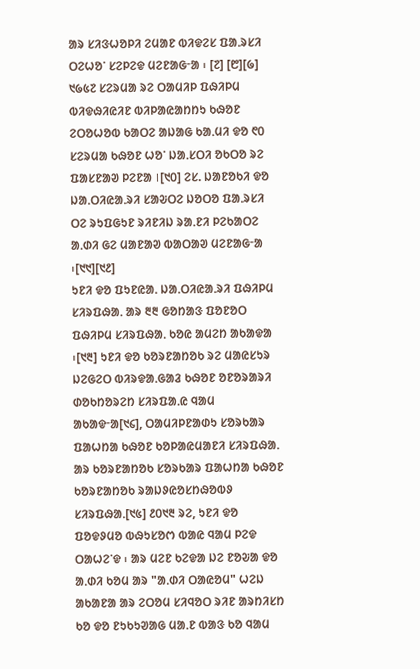ᱟᱨ ᱥᱤᱝᱦᱚᱞᱤ ᱮᱢᱟᱱ ᱵᱤᱫᱮᱥ ᱯᱟᱹᱨᱥᱤ ᱛᱮᱦᱚᱸ ᱥᱮᱞᱮᱫ ᱢᱮᱱᱟᱜᱼᱟ ᱾ [᱗] [᱘][᱙] ᱑᱙᱕᱗ ᱥᱮᱨᱢᱟ ᱨᱮ ᱛᱟᱢᱤᱞ ᱯᱷᱤᱞᱢ ᱵᱤᱫᱷᱤᱭᱤᱱ ᱵᱤᱞᱟᱭᱟᱴᱴᱩ ᱠᱷᱚᱱ ᱮᱛᱚᱦᱚᱵ ᱠᱟᱛᱮ ᱟᱡᱟᱜ ᱠᱟᱹᱢᱤ ᱫᱚ ᱖᱐ ᱥᱮᱨᱢᱟ ᱠᱷᱚᱱ ᱦᱚᱸ ᱡᱟᱹᱥᱛᱤ ᱚᱠᱛᱚ ᱨᱮ ᱯᱟᱥᱱᱟᱣ ᱞᱮᱱᱟ ।[᱑᱐] ᱮᱥ. ᱡᱟᱱᱚᱠᱤ ᱫᱚ ᱡᱟᱹᱛᱤᱭᱟᱹᱨᱤ ᱥᱟᱶᱛᱮ ᱡᱚᱛᱚ ᱯᱟᱹᱨᱥᱤ ᱛᱮ ᱨᱩᱯᱜᱩᱱ ᱨᱤᱱᱤᱡ ᱨᱟᱹᱱᱤ ᱞᱮᱠᱟᱛᱮ ᱟᱹᱰᱤ ᱜᱮ ᱢᱟᱱᱟᱣ ᱵᱟᱛᱟᱣ ᱢᱮᱱᱟᱜᱼᱟ ᱾[᱑᱑][᱑᱒]
ᱩᱱᱤ ᱫᱚ ᱯᱩᱱᱭᱟᱹ ᱡᱟᱹᱛᱤᱭᱟᱹᱨᱤ ᱯᱷᱤᱞᱢ ᱥᱤᱨᱯᱷᱟᱹ ᱟᱨ ᱓᱓ ᱜᱚᱴᱟᱝ ᱯᱚᱱᱚᱛ ᱯᱷᱤᱞᱢ ᱥᱤᱨᱯᱷᱟᱹ ᱠᱚᱭ ᱟᱢᱮᱴ ᱟᱠᱟᱫᱟ ᱾[᱑᱓] ᱩᱱᱤ ᱫᱚ ᱠᱚᱨᱱᱟᱴᱚᱠ ᱨᱮ ᱢᱟᱭᱥᱩᱨ ᱡᱮᱜᱮᱛ ᱵᱤᱨᱫᱟᱹᱜᱟᱲ ᱠᱷᱚᱱ ᱚᱱᱚᱨᱟᱨᱤ ᱰᱚᱠᱴᱚᱨᱮᱴ ᱥᱤᱨᱯᱟᱹᱭ ᱧᱟᱢ ᱟᱠᱟᱫᱼᱟ[᱑᱔], ᱛᱟᱢᱤᱞᱱᱟᱰᱩ ᱥᱚᱨᱠᱟᱨ ᱯᱟᱦᱴᱟ ᱠᱷᱚᱱ ᱠᱚᱞᱟᱭᱢᱟᱱᱤ ᱥᱤᱨᱯᱷᱟᱹ ᱟᱨ ᱠᱚᱨᱱᱟᱴᱚᱠ ᱥᱚᱨᱠᱟᱨ ᱯᱟᱦᱴᱟ ᱠᱷᱚᱱ ᱠᱚᱨᱱᱟᱴᱚᱠ ᱨᱟᱡᱽᱭᱚᱥᱴᱷᱚᱵᱽ ᱥᱤᱨᱯᱷᱟᱹ[᱑᱕] ᱒᱐᱑᱓ ᱨᱮ, ᱩᱱᱤ ᱫᱚ ᱯᱚᱫᱽᱢᱚ ᱵᱷᱩᱥᱚᱬ ᱵᱟᱭ ᱧᱟᱢ ᱞᱮᱫ ᱛᱟᱦᱮᱸᱫ ᱾ ᱟᱨ ᱢᱮᱱ ᱠᱮᱫᱟ ᱡᱮ ᱱᱚᱶᱟ ᱫᱚ ᱟᱹᱰᱤ ᱠᱚᱢ ᱟᱨ "ᱟᱹᱰᱤ ᱛᱟᱭᱚᱢ" ᱦᱮᱡ ᱟᱠᱟᱱᱟ ᱟᱨ ᱮᱛᱚᱢ ᱥᱤᱧᱚᱛ ᱨᱤᱱ ᱟᱨᱴᱤᱥᱴ ᱠᱚ ᱫᱚ ᱱᱩᱠᱩᱣᱟᱜ ᱢᱟᱹᱱ ᱵᱟᱝ ᱠᱚ ᱧᱟᱢ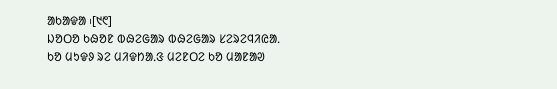ᱟᱠᱟᱫᱟ ᱾[᱑᱖]
ᱡᱚᱛᱚ ᱠᱷᱚᱱ ᱵᱷᱮᱜᱟᱨ ᱵᱷᱮᱜᱟᱨ ᱥᱮᱨᱮᱧᱤᱭᱟᱹ ᱠᱚ ᱢᱩᱫᱽ ᱨᱮ ᱢᱤᱫᱴᱟᱹᱝ ᱢᱮᱱᱛᱮ ᱠᱚ ᱢᱟᱱᱟᱣ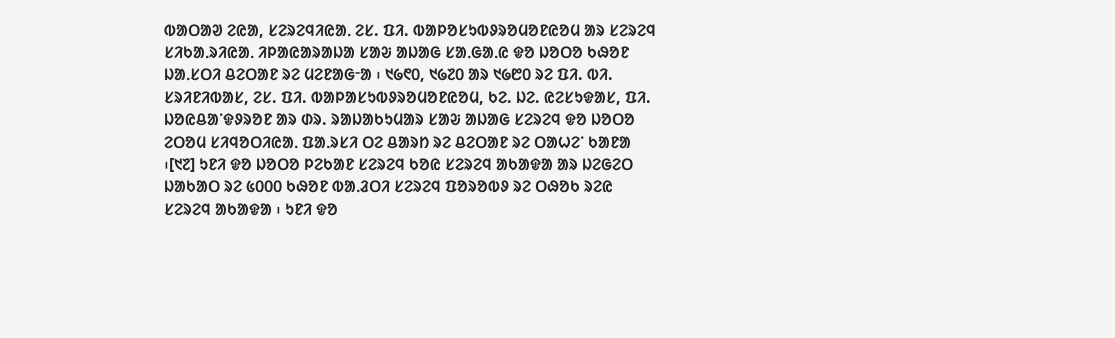ᱵᱟᱛᱟᱣ ᱮᱭᱟ, ᱥᱮᱨᱮᱧᱤᱭᱟᱹ ᱮᱥ. ᱯᱤ. ᱵᱟᱞᱚᱥᱩᱵᱽᱨᱚᱢᱚᱱᱭᱚᱢ ᱟᱨ ᱥᱮᱨᱮᱧ ᱥᱤᱠᱟᱹᱨᱤᱭᱟᱹ ᱤᱞᱟᱭᱟᱨᱟᱡᱟ ᱥᱟᱶ ᱟᱡᱟᱜ ᱥᱟᱹᱜᱟᱹᱭ ᱫᱚ ᱡᱚᱛᱚ ᱠᱷᱚᱱ ᱡᱟᱹᱥᱛᱤ ᱪᱮᱛᱟᱱ ᱨᱮ ᱢᱮᱱᱟᱜᱼᱟ ᱾ ᱑᱙᱖᱐, ᱑᱙᱗᱐ ᱟᱨ ᱑᱙᱘᱐ ᱨᱮ ᱯᱤ. ᱵᱤ. ᱥᱨᱤᱱᱤᱵᱟᱥ, ᱮᱥ. ᱯᱤ. ᱵᱟᱞᱟᱥᱩᱵᱽᱨᱚᱢᱚᱱᱭᱚᱢ, ᱠᱮ. ᱡᱮ. ᱭᱮᱥᱩᱫᱟᱥ, ᱯᱤ. ᱡᱚᱭᱪᱟᱸᱫᱽᱨᱚᱱ ᱟᱨ ᱰᱨ. ᱨᱟᱡᱟᱠᱩᱢᱟᱨ ᱥᱟᱶ ᱟᱡᱟᱜ ᱥᱮᱨᱮᱧ ᱫᱚ ᱡᱚᱛᱚ ᱮᱛᱚᱢ ᱥᱤᱧᱚᱛᱤᱭᱟᱹ ᱯᱟᱹᱨᱥᱤ ᱛᱮ ᱪᱟᱨᱴ ᱨᱮ ᱪᱮᱛᱟᱱ ᱨᱮ ᱛᱟᱦᱮᱸ ᱠᱟᱱᱟ ᱾[᱑᱗] ᱩᱱᱤ ᱫᱚ ᱡᱚᱛᱚ ᱞᱮᱠᱟᱱ ᱥᱮᱨᱮᱧ ᱠᱚᱭ ᱥᱮᱨᱮᱧ ᱟᱠᱟᱫᱟ ᱟᱨ ᱡᱮᱜᱮᱛ ᱡᱟᱠᱟᱛ ᱨᱮ ᱕᱐᱐᱐ ᱠᱷᱚᱱ ᱵᱟᱹᱲᱛᱤ ᱥᱮᱨᱮᱧ ᱯᱚᱨᱚᱵᱽ ᱨᱮ ᱛᱷᱚᱠ ᱨᱮᱭ ᱥᱮᱨᱮᱧ ᱟᱠᱟᱫᱟ ᱾ ᱩᱱᱤ ᱫᱚ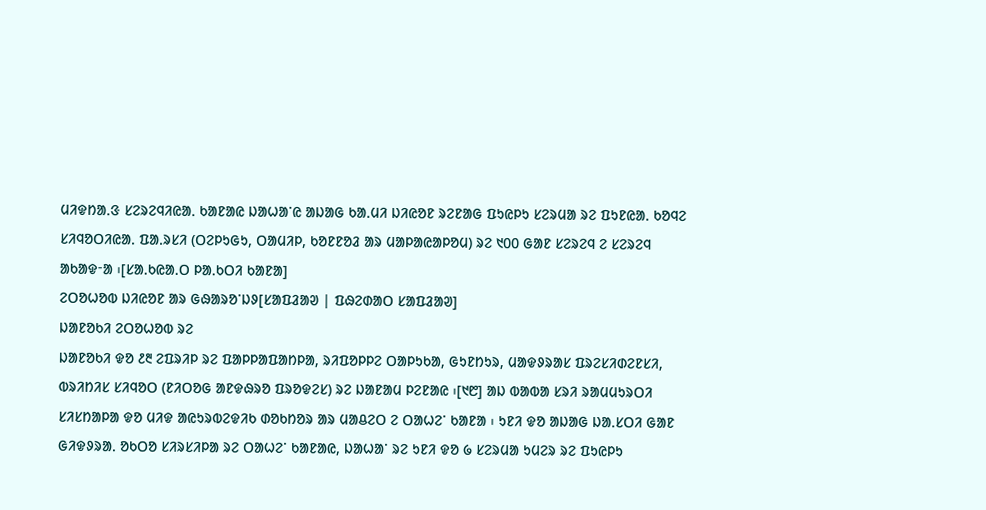ᱢᱤᱫᱴᱟᱹᱝ ᱥᱮᱨᱮᱧᱤᱭᱟᱹ ᱠᱟᱱᱟᱭ ᱡᱟᱦᱟᱸᱭ ᱟᱡᱟᱜ ᱠᱟᱹᱢᱤ ᱡᱤᱭᱚᱱ ᱨᱮᱱᱟᱜ ᱯᱩᱭᱞᱩ ᱥᱮᱨᱢᱟ ᱨᱮ ᱯᱩᱱᱭᱟᱹ ᱠᱚᱧᱮ ᱥᱤᱧᱚᱛᱤᱭᱟᱹ ᱯᱟᱹᱨᱥᱤ (ᱛᱮᱞᱩᱜᱩ, ᱛᱟᱢᱤᱞ, ᱠᱚᱱᱱᱚᱲ ᱟᱨ ᱢᱟᱞᱟᱭᱟᱞᱚᱢ) ᱨᱮ ᱑᱐᱐ ᱜᱟᱱ ᱥᱮᱨᱮᱧ ᱮ ᱥᱮᱨᱮᱧ ᱟᱠᱟᱫᱼᱟ ᱾[ᱥᱟᱹᱠᱭᱟᱹᱛ ᱞᱟᱹᱠᱛᱤ ᱠᱟᱱᱟ]
ᱮᱛᱚᱦᱚᱵ ᱡᱤᱭᱚᱱ ᱟᱨ ᱜᱷᱟᱨᱚᱸᱡᱽ[ᱥᱟᱯᱲᱟᱣ | ᱯᱷᱮᱰᱟᱛ ᱥᱟᱯᱲᱟᱣ]
ᱡᱟᱱᱚᱠᱤ ᱮᱛᱚᱦᱚᱵ ᱨᱮ
ᱡᱟᱱᱚᱠᱤ ᱫᱚ ᱒᱓ ᱮᱯᱨᱤᱞ ᱨᱮ ᱯᱟᱞᱞᱟᱯᱟᱴᱞᱟ, ᱨᱤᱯᱚᱞᱞᱮ ᱛᱟᱞᱩᱠᱟ, ᱜᱩᱱᱴᱩᱨ, ᱢᱟᱫᱽᱨᱟᱥ ᱯᱨᱮᱥᱤᱰᱮᱱᱥᱤ, ᱵᱨᱤᱴᱤᱥ ᱥᱤᱧᱚᱛ (ᱱᱤᱛᱚᱜ ᱟᱱᱫᱷᱨᱚ ᱯᱨᱚᱫᱮᱥ) ᱨᱮ ᱡᱟᱱᱟᱢ ᱞᱮᱱᱟᱭ ᱾[᱑᱘] ᱟᱡ ᱵᱟᱵᱟ ᱥᱨᱤ ᱨᱟᱢᱢᱩᱨᱛᱤ ᱥᱤᱥᱴᱟᱞᱟ ᱫᱚ ᱢᱤᱫ ᱟᱭᱩᱨᱵᱮᱫᱤᱠ ᱰᱚᱠᱴᱚᱨ ᱟᱨ ᱢᱟᱪᱮᱛ ᱮ ᱛᱟᱦᱮᱸ ᱠᱟᱱᱟ ᱾ ᱩᱱᱤ ᱫᱚ ᱟᱡᱟᱜ ᱡᱟᱹᱥᱛᱤ ᱜᱟᱱ ᱜᱤᱫᱽᱨᱟᱹ ᱚᱠᱛᱚ ᱥᱤᱨᱥᱤᱞᱟ ᱨᱮ ᱛᱟᱦᱮᱸ ᱠᱟᱱᱟᱭ, ᱡᱟᱦᱟᱸ ᱨᱮ ᱩᱱᱤ ᱫᱚ ᱙ ᱥᱮᱨᱢᱟ ᱩᱢᱮᱨ ᱨᱮ ᱯᱩᱭᱞᱩ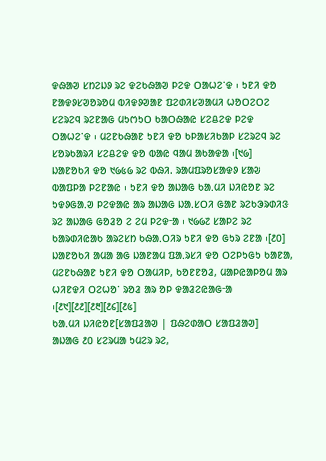ᱫᱷᱟᱣ ᱥᱴᱮᱡᱽ ᱨᱮ ᱫᱮᱠᱷᱟᱣ ᱞᱮᱫ ᱛᱟᱦᱮᱸᱫ ᱾ ᱩᱱᱤ ᱫᱚ ᱱᱟᱫᱽᱥᱣᱚᱨᱚᱢ ᱵᱤᱫᱽᱣᱟᱱ ᱯᱮᱰᱤᱥᱣᱟᱢᱤ ᱦᱚᱛᱮᱛᱮ ᱥᱮᱨᱮᱧ ᱨᱮᱱᱟᱜ ᱢᱩᱬᱩᱛ ᱠᱟᱛᱷᱟᱭ ᱥᱮᱪᱮᱫ ᱞᱮᱫ ᱛᱟᱦᱮᱸᱫ ᱾ ᱢᱮᱱᱠᱷᱟᱱ ᱩᱱᱤ ᱫᱚ ᱠᱞᱟᱥᱤᱠᱟᱞ ᱥᱮᱨᱮᱧ ᱨᱮ ᱥᱚᱨᱠᱟᱨᱤ ᱥᱮᱪᱮᱫ ᱫᱚ ᱵᱟᱭ ᱧᱟᱢ ᱟᱠᱟᱫᱟ ᱾[᱑᱙]
ᱡᱟᱱᱚᱠᱤ ᱫᱚ ᱑᱙᱕᱙ ᱨᱮ ᱵᱷᱤ. ᱨᱟᱢᱯᱨᱚᱥᱟᱫᱽ ᱥᱟᱶ ᱵᱟᱯᱞᱟ ᱞᱮᱱᱟᱭ ᱾ ᱩᱱᱤ ᱫᱚ ᱟᱡᱟᱜ ᱠᱟᱹᱢᱤ ᱡᱤᱭᱚᱱ ᱨᱮ ᱩᱫᱽᱜᱟᱹᱣ ᱞᱮᱫᱟᱭ ᱟᱨ ᱟᱡᱟᱜ ᱡᱟᱹᱥᱛᱤ ᱜᱟᱱ ᱨᱮᱠᱳᱨᱰᱤᱝ ᱨᱮ ᱟᱡᱟᱜ ᱜᱚᱲᱚ ᱮ ᱮᱢ ᱞᱮᱫᱼᱟ ᱾ ᱑᱙᱙᱗ ᱥᱟᱞᱮ ᱨᱮ ᱠᱟᱨᱰᱤᱭᱟᱠ ᱟᱨᱮᱥᱴ ᱠᱷᱟᱹᱛᱤᱨ ᱩᱱᱤ ᱫᱚ ᱜᱩᱨ ᱮᱱᱟ ᱾[᱒᱐]
ᱡᱟᱱᱚᱠᱤ ᱟᱢᱟ ᱟᱜ ᱡᱟᱱᱟᱢ ᱯᱟᱹᱨᱥᱤ ᱫᱚ ᱛᱮᱞᱩᱜᱩ ᱠᱟᱱᱟ, ᱢᱮᱱᱠᱷᱟᱱ ᱩᱱᱤ ᱫᱚ ᱛᱟᱢᱤᱞ, ᱠᱚᱱᱱᱚᱲ, ᱢᱟᱞᱭᱟᱞᱚᱢ ᱟᱨ ᱦᱤᱱᱫᱤ ᱛᱮᱦᱚᱸ ᱨᱚᱲ ᱟᱨ ᱚᱞ ᱫᱟᱲᱮᱭᱟᱜᱼᱟ ᱾[᱒᱑][᱒᱒][᱒᱓][᱒᱔][᱒᱕]
ᱠᱟᱹᱢᱤ ᱡᱤᱭᱚᱱ[ᱥᱟᱯᱲᱟᱣ | ᱯᱷᱮᱰᱟᱛ ᱥᱟᱯᱲᱟᱣ]
ᱟᱡᱟᱜ ᱒᱐ ᱥᱮᱨᱢᱟ ᱩᱢᱮᱨ ᱨᱮ,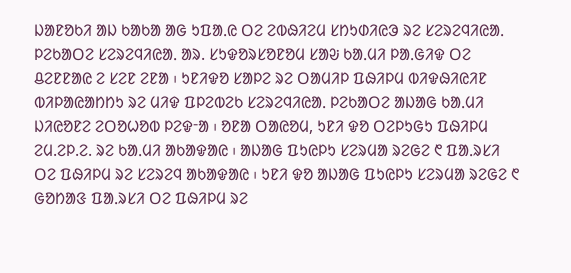ᱡᱟᱱᱚᱠᱤ ᱟᱡ ᱠᱟᱠᱟ ᱟᱜ ᱩᱯᱟᱹᱭ ᱛᱮ ᱮᱵᱷᱤᱮᱢ ᱥᱴᱩᱰᱤᱭᱳ ᱨᱮ ᱥᱮᱨᱮᱧᱤᱭᱟᱹ ᱞᱮᱠᱟᱛᱮ ᱥᱮᱨᱮᱧᱤᱭᱟᱹ ᱟᱨ. ᱥᱩᱫᱚᱨᱥᱚᱱᱚᱢ ᱥᱟᱶ ᱠᱟᱹᱢᱤ ᱞᱟᱹᱜᱤᱫ ᱛᱮ ᱪᱮᱱᱱᱟᱭ ᱮ ᱥᱮᱱ ᱮᱱᱟ ᱾ ᱩᱱᱤᱫᱚ ᱥᱟᱞᱮ ᱨᱮ ᱛᱟᱢᱤᱞ ᱯᱷᱤᱞᱢ ᱵᱤᱫᱷᱤᱭᱤᱱ ᱵᱤᱞᱟᱭᱟᱴᱴᱩ ᱨᱮ ᱢᱤᱫ ᱯᱞᱮᱵᱮᱠ ᱥᱮᱨᱮᱧᱤᱭᱟᱹ ᱞᱮᱠᱟᱛᱮ ᱟᱡᱟᱜ ᱠᱟᱹᱢᱤ ᱡᱤᱭᱚᱱᱮ ᱮᱛᱚᱦᱚᱵ ᱞᱮᱫᱼᱟ ᱾ ᱚᱱᱟ ᱛᱟᱭᱚᱢ, ᱩᱱᱤ ᱫᱚ ᱛᱮᱞᱩᱜᱩ ᱯᱷᱤᱞᱢ ᱮᱢ.ᱮᱞ.ᱮ. ᱨᱮ ᱠᱟᱹᱢᱤ ᱟᱠᱟᱫᱟᱭ ᱾ ᱟᱡᱟᱜ ᱯᱩᱭᱞᱩ ᱥᱮᱨᱢᱟ ᱨᱮᱜᱮ ᱖ ᱯᱟᱹᱨᱥᱤ ᱛᱮ ᱯᱷᱤᱞᱢ ᱨᱮ ᱥᱮᱨᱮᱧ ᱟᱠᱟᱫᱟᱭ ᱾ ᱩᱱᱤ ᱫᱚ ᱟᱡᱟᱜ ᱯᱩᱭᱞᱩ ᱥᱮᱨᱢᱟ ᱨᱮᱜᱮ ᱖ ᱜᱚᱴᱟᱝ ᱯᱟᱹᱨᱥᱤ ᱛᱮ ᱯᱷᱤᱞᱢ ᱨᱮ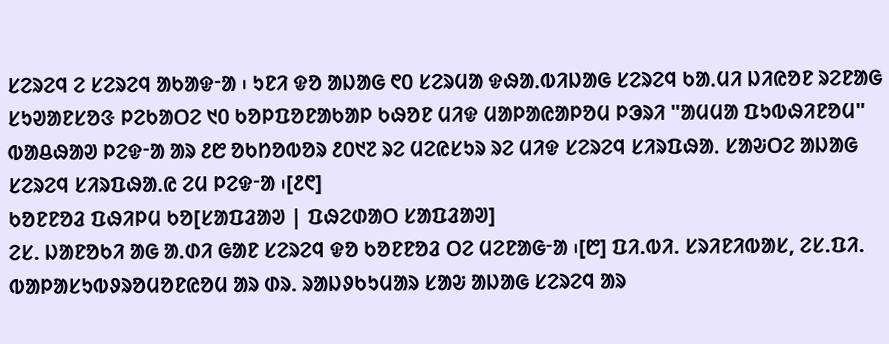ᱥᱮᱨᱮᱧ ᱮ ᱥᱮᱨᱮᱧ ᱟᱠᱟᱫᱼᱟ ᱾ ᱩᱱᱤ ᱫᱚ ᱟᱡᱟᱜ ᱖᱐ ᱥᱮᱨᱢᱟ ᱫᱷᱟᱹᱵᱤᱡᱟᱜ ᱥᱮᱨᱮᱧ ᱠᱟᱹᱢᱤ ᱡᱤᱭᱚᱱ ᱨᱮᱱᱟᱜ ᱥᱩᱣᱟᱱᱥᱚᱝ ᱞᱮᱠᱟᱛᱮ ᱑᱐ ᱠᱚᱞᱯᱚᱱᱟᱠᱟᱞ ᱠᱷᱚᱱ ᱢᱤᱫ ᱢᱟᱞᱟᱭᱟᱞᱚᱢ ᱞᱳᱨᱤ "ᱟᱢᱢᱟ ᱯᱩᱵᱷᱤᱱᱚᱢ" ᱵᱟᱪᱷᱟᱣ ᱞᱮᱫᱼᱟ ᱟᱨ ᱒᱘ ᱚᱠᱴᱚᱵᱚᱨ ᱒᱐᱑᱗ ᱨᱮ ᱢᱮᱭᱥᱩᱨ ᱨᱮ ᱢᱤᱫ ᱥᱮᱨᱮᱧ ᱥᱤᱨᱯᱷᱟᱹ ᱥᱟᱶᱛᱮ ᱟᱡᱟᱜ ᱥᱮᱨᱮᱧ ᱥᱤᱨᱯᱷᱟᱹᱭ ᱮᱢ ᱞᱮᱫᱼᱟ ᱾[᱒᱖]
ᱠᱚᱱᱱᱚᱲ ᱯᱷᱤᱞᱢ ᱠᱚ[ᱥᱟᱯᱲᱟᱣ | ᱯᱷᱮᱰᱟᱛ ᱥᱟᱯᱲᱟᱣ]
ᱮᱥ. ᱡᱟᱱᱚᱠᱤ ᱟᱜ ᱟᱹᱰᱤ ᱜᱟᱱ ᱥᱮᱨᱮᱧ ᱫᱚ ᱠᱚᱱᱱᱚᱲ ᱛᱮ ᱢᱮᱱᱟᱜᱼᱟ ᱾[᱘] ᱯᱤ.ᱵᱤ. ᱥᱨᱤᱱᱤᱵᱟᱥ, ᱮᱥ.ᱯᱤ. ᱵᱟᱞᱟᱥᱩᱵᱽᱨᱚᱢᱚᱱᱭᱚᱢ ᱟᱨ ᱰᱨ. ᱨᱟᱡᱽᱠᱩᱢᱟᱨ ᱥᱟᱶ ᱟᱡᱟᱜ ᱥᱮᱨᱮᱧ ᱟᱨ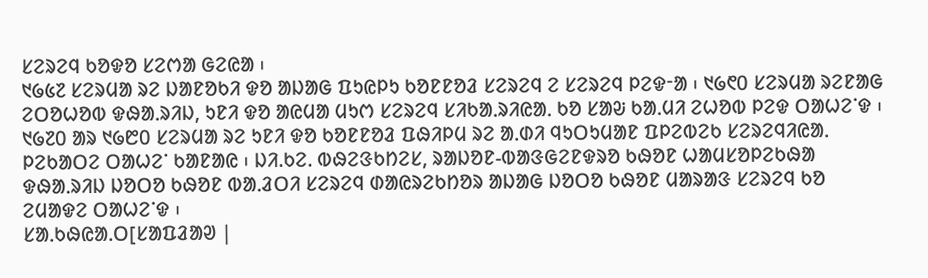ᱥᱮᱨᱮᱧ ᱠᱚᱫᱚ ᱥᱮᱬᱟ ᱜᱮᱭᱟ ᱾
᱑᱙᱕᱗ ᱥᱮᱨᱢᱟ ᱨᱮ ᱡᱟᱱᱚᱠᱤ ᱫᱚ ᱟᱡᱟᱜ ᱯᱩᱭᱞᱩ ᱠᱚᱱᱱᱚᱲ ᱥᱮᱨᱮᱧ ᱮ ᱥᱮᱨᱮᱧ ᱞᱮᱫᱼᱟ ᱾ ᱑᱙᱖᱐ ᱥᱮᱨᱢᱟ ᱨᱮᱱᱟᱜ ᱮᱛᱚᱦᱚᱵ ᱫᱷᱟᱹᱨᱤᱡ, ᱩᱱᱤ ᱫᱚ ᱟᱭᱢᱟ ᱢᱩᱬ ᱥᱮᱨᱮᱧ ᱥᱤᱠᱟᱹᱨᱤᱭᱟᱹ ᱠᱚ ᱥᱟᱶ ᱠᱟᱹᱢᱤ ᱮᱦᱚᱵ ᱞᱮᱫ ᱛᱟᱦᱮᱸᱫ ᱾ ᱑᱙᱗᱐ ᱟᱨ ᱑᱙᱘᱐ ᱥᱮᱨᱢᱟ ᱨᱮ ᱩᱱᱤ ᱫᱚ ᱠᱚᱱᱱᱚᱲ ᱯᱷᱤᱞᱢ ᱨᱮ ᱟᱹᱰᱤ ᱧᱩᱛᱩᱢᱟᱱ ᱯᱞᱮᱵᱮᱠ ᱥᱮᱨᱮᱧᱤᱭᱟᱹ ᱞᱮᱠᱟᱛᱮ ᱛᱟᱦᱮᱸ ᱠᱟᱱᱟᱭ ᱾ ᱡᱤ.ᱠᱮ. ᱵᱷᱮᱝᱠᱴᱮᱥ, ᱨᱟᱡᱚᱱ-ᱵᱟᱝᱜᱮᱱᱫᱨᱚ ᱠᱷᱚᱱ ᱦᱟᱢᱥᱚᱞᱮᱠᱷᱟ ᱫᱷᱟᱹᱨᱤᱡ ᱡᱚᱛᱚ ᱠᱷᱚᱱ ᱵᱟᱹᱲᱛᱤ ᱥᱮᱨᱮᱧ ᱰᱟᱭᱨᱮᱠᱴᱚᱨ ᱟᱡᱟᱜ ᱡᱚᱛᱚ ᱠᱷᱚᱱ ᱢᱟᱨᱟᱝ ᱥᱮᱨᱮᱧ ᱠᱚ ᱮᱢᱟᱫᱮ ᱛᱟᱦᱮᱸᱫ ᱾
ᱥᱟᱹᱠᱷᱭᱟᱹᱛ[ᱥᱟᱯᱲᱟᱣ |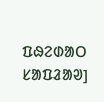ᱯᱷᱮᱰᱟᱛ ᱥᱟᱯᱲᱟᱣ]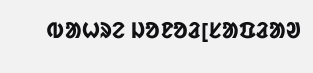ᱵᱟᱦᱨᱮ ᱡᱚᱱᱚᱲ[ᱥᱟᱯᱲᱟᱣ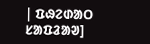| ᱯᱷᱮᱰᱟᱛ ᱥᱟᱯᱲᱟᱣ]